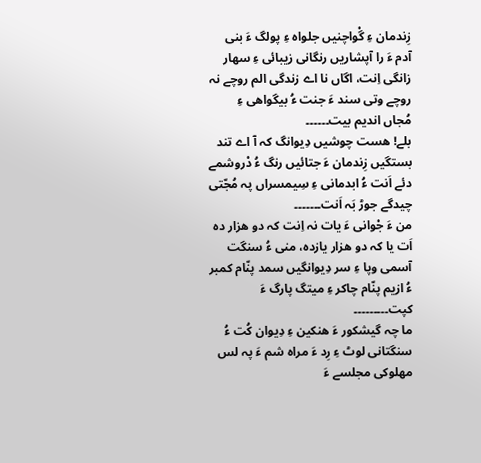زِندمان ءِ گْواچنیں جلواہ ءِ پولگ ءَ بنی آدم ءَ را آپشاریں رنگانی زیبائی ءِ سھار زانگی اِنت، اگاں نا اے زندگی الم روچے نہ روچے وتی سند ءَ جنت ءُ بیگواھی ءِ مُجاں اندیم بیت۔۔۔۔۔۔
بلے! ھست چوشیں دِیوانگ کہ آ اے تند بستگیں زِندمان ءَ جتائیں رنگ ءُ دْروشمے دئے اَنت ءُ ابدمانی ءِ سِیمسراں پہ مُجّتی چیدگے جوڑ بَہ اَنت۔۔۔۔۔۔۔
من ءَ جْوانی ءَ یات نہ اِنت کہ دو ھزار دہ اَت یا کہ دو ھزار یازدہ، منی ءُ سنگت آسمی وپا ءِ سر دِیوانگیں سمد پنّام کمبر ءُ ازیم پنّام چاکر ءِ میتگ پارگ ءَ کپت۔۔۔۔۔۔۔۔۔
ما چہ گیشکور ءَ ھنکین ءِ دِیوان کُت ءُ سنگتانی لوٹ ءِ رِد ءَ مراہ شم ءَ پہ لس مھلوکی مجلسے ءَ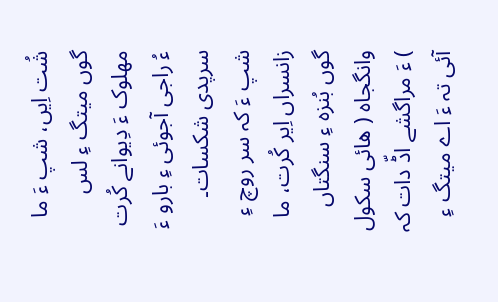شُت اِیں، شپ ءَ ما گوں میتگ ءِ لس مھلوک ءَ دِیوانے کُرت ءُ راجی آجوئی ءِ بارو ءَ سرپدی شکسات۔
شپ ءَ کہ سر روچ ءِ زانسراں اِیر کُرت، ما گوں بُنزہ ءِ سنگتاں وانگجاہ ( ھائی سکول ) ءَ مراگشے اڈّ دات کہ آئی تہ ءَ اے میتگ ءِ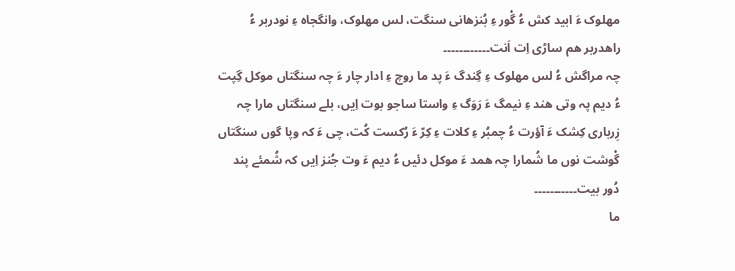مھلوک ءَ ابید کش ءُ گْور ءِ بُنزھانی سنگت، لس مھلوک، وانگجاہ ءِ نودربر ءُ راھدربر ھم ساڑی اِت اَنت۔۔۔۔۔۔۔۔۔۔۔۔
چہ مراگش ءُ لس مھلوک ءِ گِندگ ءَ پد ما روچ ءِ ادار چار ءَ چہ سنگتاں موکل گِپت ءُ دیم پہ وتی ھند ءِ نیمگ ءَ رَوَگ ءِ واستا ساجو بوت اِیں، بلے سنگتاں مارا چہ زِرباری کِشک ءَ آؤرت ءُ چمبُر ءِ کلات ءِ کِرّ ءَ رُکست کُت، چی ءَ کہ وپا گوں سنگتاں گْوشت نوں ما شُمارا چہ ھمد ءَ موکل دئیں ءُ دیم ءَ وت جُنز اِیں کہ شُمئے پند دُور بیت۔۔۔۔۔۔۔۔۔۔۔
ما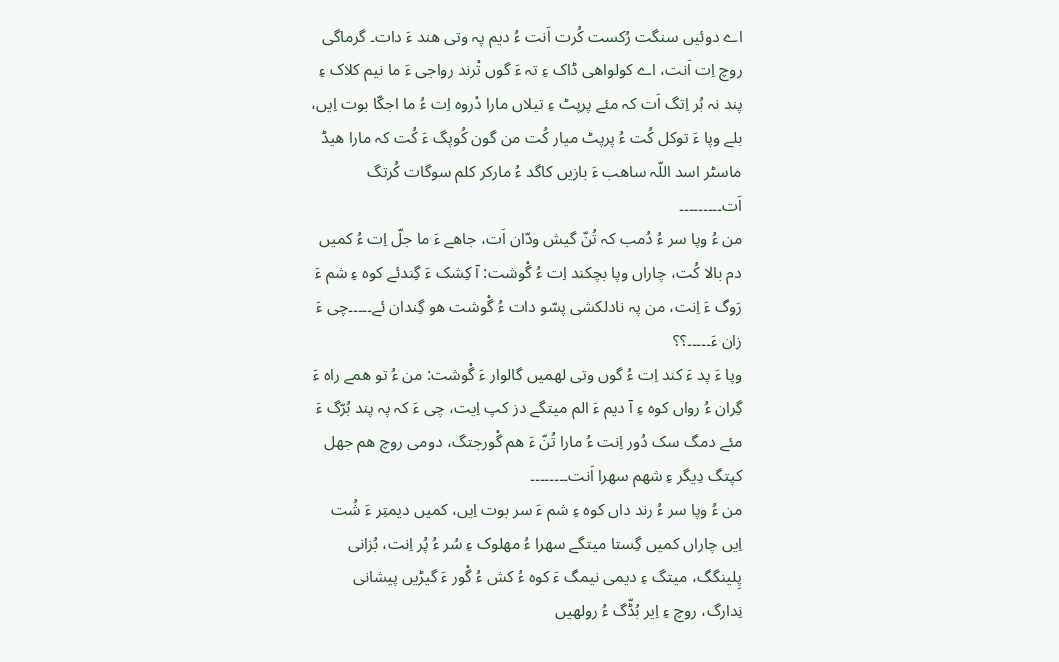اے دوئیں سنگت رُکست کُرت اَنت ءُ دیم پہ وتی ھند ءَ دات۔ گرماگی روچ اِت اَنت، اے کولواھی ڈاک ءِ تہ ءَ گوں تْرند رواجی ءَ ما نیم کلاک ءِ پند نہ بُر اِتگ اَت کہ مئے پرپٹ ءِ تیلاں مارا دْروہ اِت ءُ ما اجکّا بوت اِیں، بلے وپا ءَ توکل کُت ءُ پرپٹ میار کُت من گون کُوپگ ءَ کُت کہ مارا ھیڈ ماسٹر اسد اللّہ ساھب ءَ بازیں کاگد ءُ مارکر کلم سوگات کُرتگ اَت۔۔۔۔۔۔۔۔۔
من ءُ وپا سر ءُ دُمب کہ تُنّ گیش ودّان اَت، جاھے ءَ ما جلّ اِت ءُ کمیں دم بالا کُت، چاراں وپا بچکند اِت ءُ گْوشت: آ کِشک ءَ گِندئے کوہ ءِ شم ءَ رَوگ ءَ اِنت، من پہ نادلکشی پسّو دات ءُ گْوشت ھو گِندان ئے۔۔۔۔۔چی ءَ زان ءَ۔۔۔۔۔؟؟
وپا ءَ پد ءَ کند اِت ءُ گوں وتی لھمیں گالوار ءَ گْوشت: من ءُ تو ھمے راہ ءَ گِران ءُ رواں کوہ ءِ آ دیم ءَ الم میتگے دز کپ اِیت، چی ءَ کہ پہ پند بُرّگ ءَ مئے دمگ سک دُور اِنت ءُ مارا تُنّ ءَ ھم گْورجتگ، دومی روچ ھم جھل کپتگ دِیگر ءِ شھم سھرا اَنت۔۔۔۔۔۔۔۔
من ءُ وپا سر ءُ رند داں کوہ ءِ شم ءَ سر بوت اِیں، کمیں دیمتِر ءَ شُت اِیں چاراں کمیں گِستا میتگے سھرا ءُ مھلوک ءِ سُر ءُ پُر اِنت، بُزانی پِلینگگ، میتگ ءِ دیمی نیمگ ءَ کوہ ءُ کش ءُ گْور ءَ گیڑیں پیشانی نِدارگ، روچ ءِ اِیر بُڈّگ ءُ رولھیں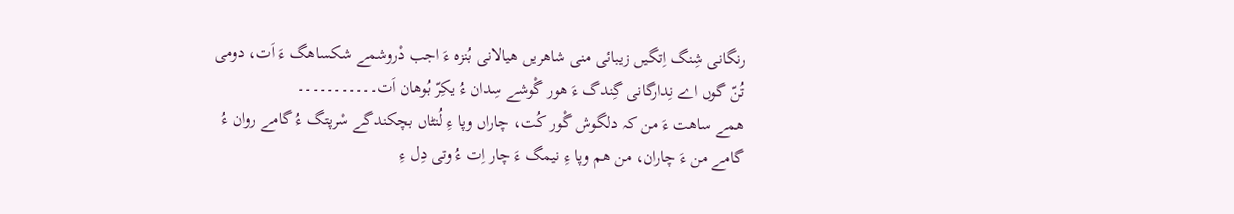رنگانی شِنگ اِتگیں زیبائی منی شاھریں ھیالانی بُنزہ ءَ اجب دْروشمے شکساھگ ءَ اَت، دومی تُنّ گوں اے نِدارگانی گِندگ ءَ ھور گْوشے سِدان ءُ یکِرّ بُوھان اَت۔۔۔۔۔۔۔۔۔۔۔
ھمے ساھت ءَ من کہ دلگوش گْور کُت، چاراں وپا ءِ لُنٹاں بچکندگے سْرپتگ ءُ گامے روان ءُ گامے من ءَ چاران، من ھم وپا ءِ نیمگ ءَ چار اِت ءُ وتی دِل ءِ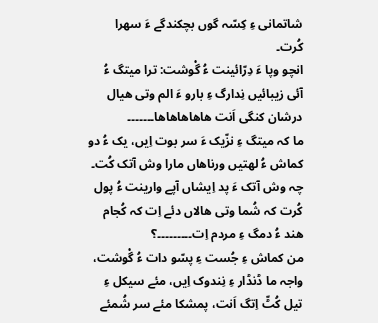شاتمانی ءِ کِسّہ گوں بچکندگے ءَ سھرا کُرت۔
انچو وپا ءَ دِرّائینت ءُ گْوشت: ترا میتگ ءُ آئی زیبائیں نِدارگ ءِ بارو ءَ الم وتی ھیال درشان کنگی اَنت ھاھاھاھاھا۔۔۔۔۔۔۔
ما کہ میتگ ءِ نزّیک ءَ سر بوت اِیں، یک ءُ دو کماش ءُ لھتیں ورناھاں مارا وش آتک کُت۔ چہ وش آتک ءَ پد اِیشاں آپے وارینت ءُ پول کُرت کہ شُما وتی ھالاں دئے اِت کہ کُجام ھند ءُ دمگ ءِ مردم اِت۔۔۔۔۔۔۔۔۔؟
من کماش ءِ جُست ءِ پسّو دات ءُ گْوشت، واجہ ما ڈنڈار ءِ نِندوک اِیں، مئے سیکل ءِ تیل کُٹّ اِتگ اَنت، پمشکا مئے سر شُمئے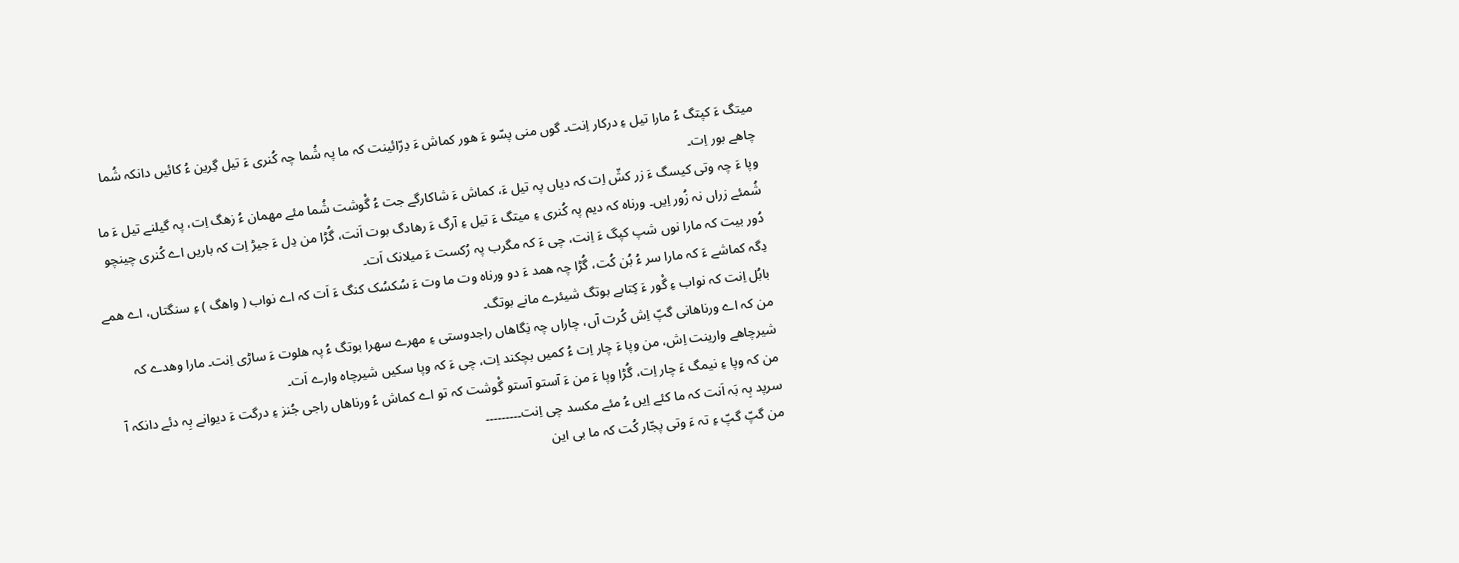میتگ ءَ کپتگ ءُ مارا تیل ءِ درکار اِنت۔ گوں منی پسّو ءَ ھور کماش ءَ دِرّائینت کہ ما پہ شُما چہ کُنری ءَ تیل گِرین ءُ کائیں دانکہ شُما چاھے بور اِت۔
وپا ءَ چہ وتی کیسگ ءَ زر کشّ اِت کہ دیاں پہ تیل ءَ، کماش ءَ شاکارگے جت ءُ گْوشت شُما مئے مھمان ءُ زھگ اِت، پہ گیلنے تیل ءَ ما شُمئے زراں نہ زُور اِیں۔ ورناہ کہ دیم پہ کُنری ءِ میتگ ءَ تیل ءِ آرگ ءَ رھادگ بوت اَنت، گُڑا من دِل ءَ جیڑ اِت کہ باریں اے کُنری چینچو دُور بیت کہ مارا نوں شپ کپگ ءَ اِنت، چی ءَ کہ مگرب پہ رُکست ءَ میلانک اَت۔
دِگہ کماشے ءَ کہ مارا سر ءُ بُن کُت، گُڑا چہ ھمد ءَ دو ورناہ وت ما وت ءَ سُکسُک کنگ ءَ اَت کہ اے نواب ( واھگ ) ءِ سنگتاں، اے ھمے بابُل اِنت کہ نواب ءِ گْور ءَ کِتابے بوتگ شیئرے مانے بوتگ۔
من کہ اے ورناھانی گپّ اِش کُرت آں، چاراں چہ نِگاھاں راجدوستی ءِ مھرے سھرا بوتگ ءُ پہ ھلوت ءَ ساڑی اِنت۔ مارا وھدے کہ شیرچاھے وارینت اِش، من وپا ءَ چار اِت ءُ کمیں بچکند اِت، چی ءَ کہ وپا سکیں شیرچاہ وارے اَت۔
من کہ وپا ءِ نیمگ ءَ چار اِت، گُڑا وپا ءَ من ءَ آستو آستو گْوشت کہ تو اے کماش ءُ ورناھاں راجی جُنز ءِ درگت ءَ دیوانے بِہ دئے دانکہ آ سرپد بِہ بَہ اَنت کہ ما کئے اِیں ءُ مئے مکسد چی اِنت۔۔۔۔۔۔۔۔۔
من گپّ گپّ ءِ تہ ءَ وتی پجّار کُت کہ ما بی این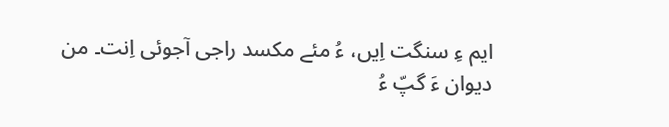ایم ءِ سنگت اِیں، ءُ مئے مکسد راجی آجوئی اِنت۔ من دیوان ءَ گپّ ءُ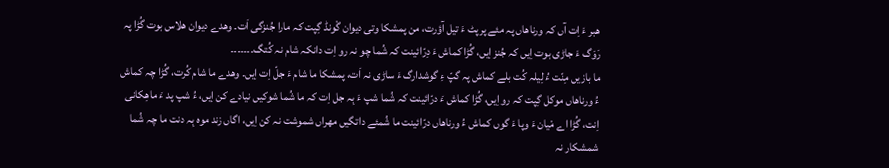ھبر ءَ اِت آں کہ ورناھاں پہ مئے پرپٹ ءَ تیل آؤرت، من پمشکا وتی دیوان گْونڈ گِپت کہ مارا جُنزگی اَت۔ وھدے دیوان ھلاس بوت گُڑا پہ رَوَگ ءَ جاڑی بوت اِیں کہ جُنز اِیں، گُڑا کماش ءَ دِرّائینت کہ شُما چو نہ رو اِت دانکہ شام نہ کُتگ۔۔۔۔۔۔۔
ما بازیں مِنّت ءُ لِیلہ کُت بلے کماش پہ گپّ ءِ گوشدارگ ءَ ساڑی نہ اَت، پمشکا ما شام ءَ جلّ اِت اِیں۔ وھدے ما شام کُرت، گُڑا چہ کماش ءُ ورناھاں موکل گِپت کہ رو اِیں، گُڑا کماش ءَ درّائینت کہ شُما شپ ءَ بِہ جل اِت کہ ما شُما شوکیں نیادے کن اِیں، ءُ شپ پد ءَ ماھِکانی اِنت، گُڑا اے مْیان ءَ وپا ءَ گوں کماش ءُ ورناھاں درّائینت ما شُمئے داتگیں مھراں شموشت نہ کن اِیں، اگاں زند موہ بِہ دنت ما چہ شُما شمشکار نہ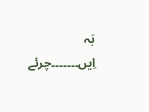بَہ اِیں۔۔۔۔۔۔۔چرئے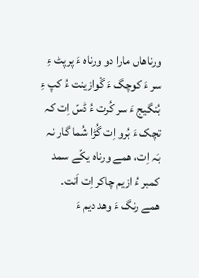ورناھاں مارا دو ورناہ ءَ پرپٹ ءِ سر ءَ کوچگ ءَ گْوازینت ءُ کپ ءِ بُنگیج ءَ سر کُرت ءُ ڈسّ اِت کہ تچک ءَ بُرو اِت گُڑا شُما گار نہ بَہ اِت، ھمے ورناہ یکّے سمد کمبر ءُ ازیم چاکر اِت اَنت۔
ھمے رنگ ءَ وھد دیم ءَ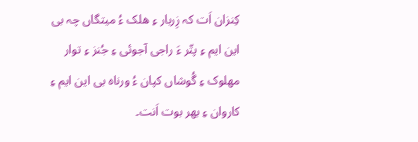کِنزان اَت کہ زِربار ءِ ھلک ءُ میتگاں چہ بی این ایم ءِ پتّر ءَ راجی آجوئی ءِ جُنز ءِ توار مھلوک ءِ گُوشاں کپان ءُ ورناہ بی این ایم ءِ کاروان ءِ بھر بوت اَنت۔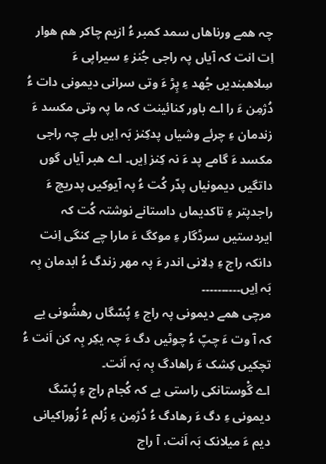چہ ھمے ورناھاں سمد کمبر ءُ ازیم چاکر ھم ھوار اِت انت کہ آیاں پہ راجی جُنز ءِ سیراپی ءَ سِلاھبندیں جُھد ءِ پِڑ ءَ وتی سرانی دیمونی دات ءُ دُژمِن ءَ را اے باور کنائینت کہ ما پہ وتی مکسد ءَ زندمان ءِ چرئے وشیاں پدکِنز بَہ اِیں بلے چہ راجی مکسد ءَ گامے پد ءَ نہ کِنز اِیں۔ اے ھبر آیاں گوں داتگیں دیمونیاں پدّر کُت ءُ پہ آیوکیں پدریچ ءَ راجدپتر ءِ تاکدیماں داستانے نوشتہ کُت کہ ایردستیں سرڈگار ءِ موکگ ءَ مارا چے کنگی اِنت دانکہ راج ءِ دِلانی اندر ءَ پہ مھر زندگ ءُ ابدمان بِہ بَہ اِیں۔۔۔۔۔۔۔۔۔۔
مرچی ھمے دیمونی پہ راج ءِ پُسّگاں رھشُونی یے کہ آ وت ءَ چپّ ءُ چوٹیں دگ ءَ چہ یکِر بِہ کن اَنت ءُ تچکیں کِشک ءَ راھادگ بِہ بَہ اَنت۔
اے گْوستانکی راستی یے کہ کُجام راج ءِ پُسّگ دیمونی ءِ دگ ءَ رھادگ ءُ دُژمِن ءِ زُلم ءُ زُوراکیانی دیم ءَ میلانک بَہ اَنت، آ راج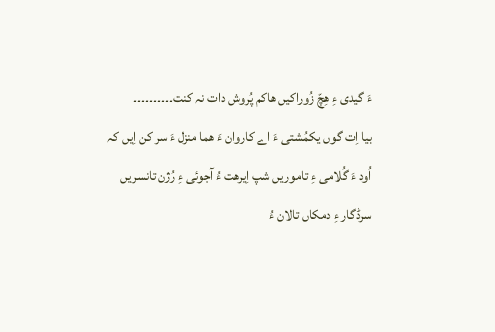ءَ گیدی ءِ ھِچّ زُوراکیں ھاکم پُروش دات نہ کنت۔۔۔۔۔۔۔۔۔۔
بیا اِت گوں یکمُشتی ءَ اے کاروان ءَ ھما منزل ءَ سر کن اِیں کہ اُود ءَ گُلامی ءِ تاموریں شپ اِیرھت ءُ آجوئی ءِ رُژن تانسریں سرڈگار ءِ دمکاں تالان ءُ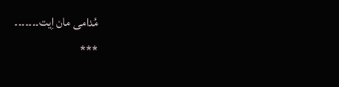مُدامی مان اِیت۔۔۔۔۔۔۔
***